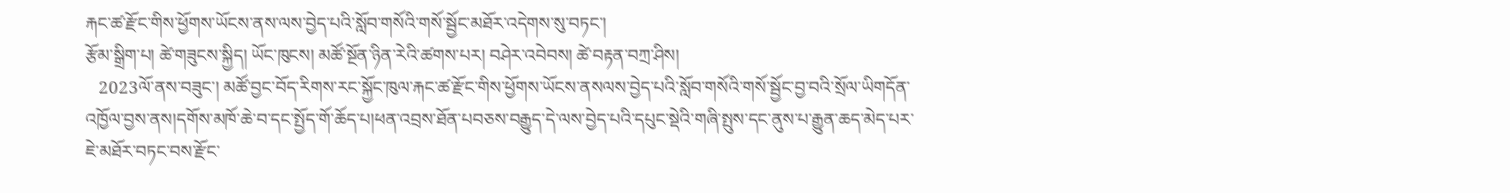རྐང་ཚ་རྫོང་གིས་ཕྱོགས་ཡོངས་ནས་ལས་བྱེད་པའི་སློབ་གསོའི་གསོ་སྦྱོང་མཐོར་འདེགས་སུ་བཏང་།
རྩོམ་སྒྲིག་པ། ཚེ་གཟུངས་སྐྱིད། ཡོང་ཁུངས། མཚོ་སྔོན་ཉིན་རེའི་ཚགས་པར། བཤེར་འབེབས། ཚེ་བརྟན་བཀྲ་ཤིས།
   2023ལོ་ནས་བཟུང་། མཚོ་བྱང་བོད་རིགས་རང་སྐྱོང་ཁུལ་རྐང་ཚ་རྫོང་གིས་ཕྱོགས་ཡོངས་ནསལས་བྱེད་པའི་སློབ་གསོའི་གསོ་སྦྱོང་བྱ་བའི་སྲོལ་ཡིགདོན་འཁྱོལ་བྱས་ནས།དགོས་མཁོ་ཆེ་བ་དང་སྤྱོད་གོ་ཆོད་པ།ཕན་འབྲས་ཐོན་པབཅས་བརྒྱུད་དེ་ལས་བྱེད་པའི་དཔུང་སྡེའི་གཞི་སྤུས་དང་ནུས་པ་རྒྱུན་ཆད་མེད་པར་ཇེ་མཐོར་བཏང་བས་རྫོང་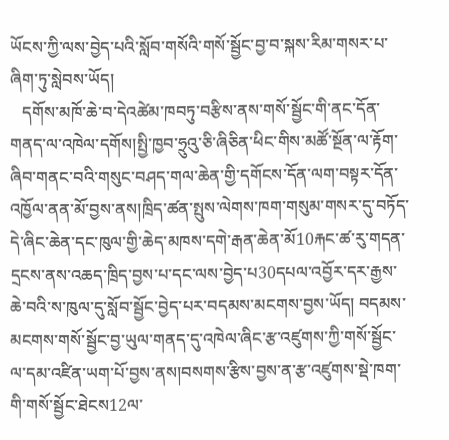ཡོངས་ཀྱི་ལས་བྱེད་པའི་སློབ་གསོའི་གསོ་སྦྱོང་བྱ་བ་སྐས་རིམ་གསར་པ་ཞིག་ཏུ་སླེབས་ཡོད།
   དགོས་མཁོ་ཆེ་བ་དེའཚེམ་ཁབཏུ་བརྩིས་ནས་གསོ་སྦྱོང་གི་ནང་དོན་གནད་ལ་འཁེལ་དགོས།སྤྱི་ཁྱབ་ཧྲུའུ་ཅི་ཞིཅིན་ཕིང་གིས་མཚོ་སྔོན་ལ་རྟོག་ཞིབ་གནང་བའི་གསུང་བཤད་གལ་ཆེན་གྱི་དགོངས་དོན་ལག་བསྟར་དོན་འཁྱོལ་ནན་མོ་བྱས་ནས།ཁྲིད་ཚན་སྤུས་ལེགས་ཁག་གསུམ་གསར་དུ་བཏོད་དེ་ཞིང་ཆེན་དང་ཁུལ་གྱི་ཆེད་མཁས་དགེ་རྒན་ཆེན་མོ10རྐང་ཚ་རུ་གདན་དྲངས་ནས་འཆད་ཁྲིད་བྱས་པ་དང་ལས་བྱེད་པ30དཔལ་འབྱོར་དར་རྒྱས་ཆེ་བའི་ས་ཁུལ་དུ་སློབ་སྦྱོང་བྱེད་པར་བདམས་མངགས་བྱས་ཡོད། བདམས་མངགས་གསོ་སྦྱོང་བྱ་ཡུལ་གནད་དུ་འཁེལ་ཞིང་རྩ་འཛུགས་ཀྱི་གསོ་སྦྱོང་ལ་དམ་འཛིན་ཡག་པོ་བྱས་ནས།བསགས་རྩིས་བྱས་ན་རྩ་འཛུགས་སྡེ་ཁག་གི་གསོ་སྦྱོང་ཐེངས12ལ་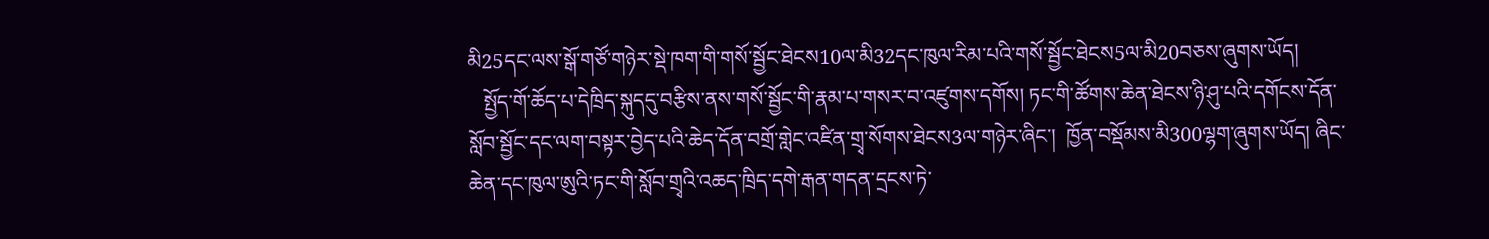མི25དང་ལས་སྒོ་གཙོ་གཉེར་སྡེ་ཁག་གི་གསོ་སྦྱོང་ཐེངས10ལ་མི32དང་ཁུལ་རིམ་པའི་གསོ་སྦྱོང་ཐེངས5ལ་མི20བཅས་ཞུགས་ཡོད།
   སྤྱོད་གོ་ཆོད་པ་དེཁྲིད་སྐུདདུ་བརྩིས་ནས་གསོ་སྦྱོང་གི་རྣམ་པ་གསར་བ་འཛུགས་དགོས། ཏང་གི་ཚོགས་ཆེན་ཐེངས་ཉི་ཤུ་པའི་དགོངས་དོན་སློབ་སྦྱོང་དང་ལག་བསྟར་བྱེད་པའི་ཆེད་དོན་བགྲོ་གླེང་འཛིན་གྲྭ་སོགས་ཐེངས3ལ་གཉེར་ཞིང་།  ཁྱོན་བསྡོམས་མི300ལྷག་ཞུགས་ཡོད། ཞིང་ཆེན་དང་ཁུལ་ཨུའི་ཏང་གི་སློབ་གྲྭའི་འཆད་ཁྲིད་དགེ་རྒན་གདན་དྲངས་ཏེ་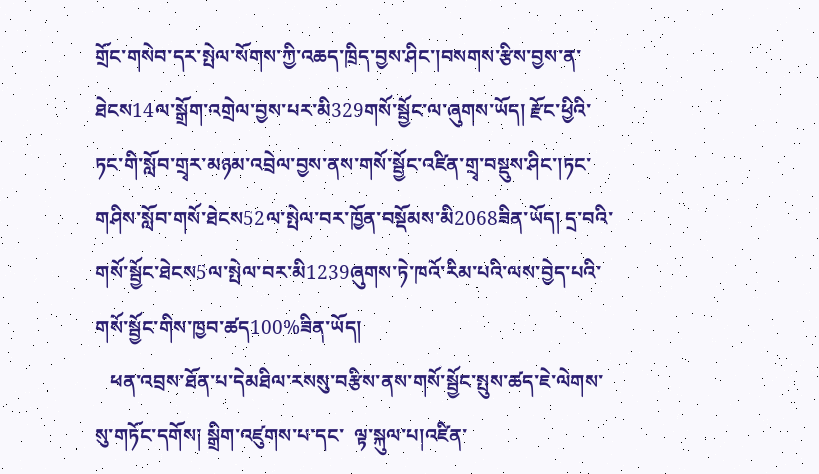གྲོང་གསེབ་དར་སྤེལ་སོགས་ཀྱི་འཆད་ཁྲིད་བྱས་ཤིང་།བསགས་རྩིས་བྱས་ན་ཐེངས14ལ་སྒྲོག་འགྲེལ་བྱས་པར་མི329གསོ་སྦྱོང་ལ་ཞུགས་ཡོད། རྫོང་ཕྱིའི་ཏང་གི་སློབ་གྲྭར་མཉམ་འབྲེལ་བྱས་ནས་གསོ་སྦྱོང་འཛིན་གྲྭ་བསྡུས་ཤིང་།ཏང་གཤིས་སློབ་གསོ་ཐེངས52ལ་སྤེལ་བར་ཁྱོན་བསྡོམས་མི2068ཟིན་ཡོད། དྲ་བའི་གསོ་སྦྱོང་ཐེངས5ལ་སྤེལ་བར་མི1239ཞུགས་ཏེ་ཁའོ་རིམ་པའི་ལས་བྱེད་པའི་གསོ་སྦྱོང་གིས་ཁྱབ་ཚད100%ཟིན་ཡོད།
   ཕན་འབྲས་ཐོན་པ་དེམཐིལ་རསསུ་བརྩིས་ནས་གསོ་སྦྱོང་སྤུས་ཚད་ཇེ་ལེགས་སུ་གཏོང་དགོས། སྒྲིག་འཛུགས་པ་དང་  ལྟ་སྐུལ་པ།འཛིན་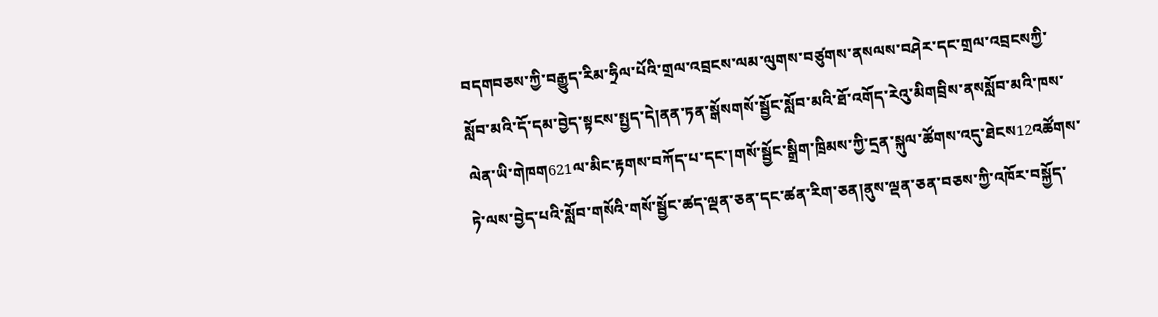བདགབཅས་ཀྱི་བརྒྱུད་རིམ་ཧྲིལ་པོའི་གྲལ་འབྲངས་ལམ་ལུགས་བཙུགས་ནསལས་བཤེར་དང་གྲལ་འབྲངསཀྱི་སློབ་མའི་དོ་དམ་བྱེད་སྟངས་སྤྱད་དེ།ནན་ཏན་སྒོསགསོ་སྦྱོང་སློབ་མའི་ཐོ་འགོད་རེའུ་མིགབྲིས་ནསསློབ་མའི་ཁས་ལེན་ཡི་གེཁག621ལ་མིང་རྟགས་བཀོད་པ་དང་།གསོ་སྦྱོང་སྒྲིག་ཁྲིམས་ཀྱི་དྲན་སྐུལ་ཚོགས་འདུ་ཐེངས12འཚོགས་ཏེ་ལས་བྱེད་པའི་སློབ་གསོའི་གསོ་སྦྱོང་ཚད་ལྡན་ཅན་དང་ཚན་རིག་ཅན།ནུས་ལྡན་ཅན་བཅས་ཀྱི་འཁོར་བསྐྱོད་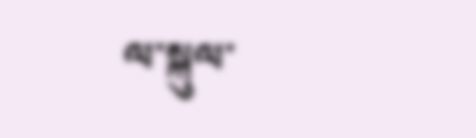ལ་སྐུལ་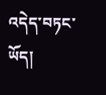འདེད་བཏང་ཡོད།